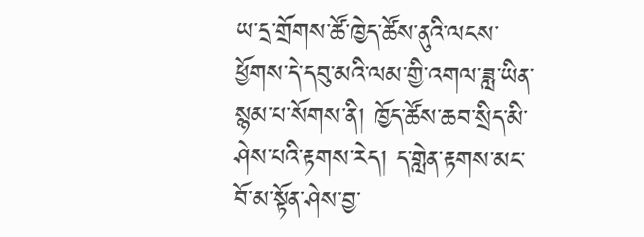ཡ་དྲ་གྲོགས་ཚོ་ཁྱེད་ཚོས་ནུའི་ལངས་ཕྱོགས་དེ་དབུ་མའི་ལམ་གྱི་འགལ་ཟླ་ཡིན་སྙམ་པ་སོགས་ནི། ཁྱོད་ཚོས་ཆབ་སྲིད་མི་ཤེས་པའི་རྟགས་རེད། ད་གླེན་རྟགས་མང་བོ་མ་སྟོན་ཤེས་བྱ་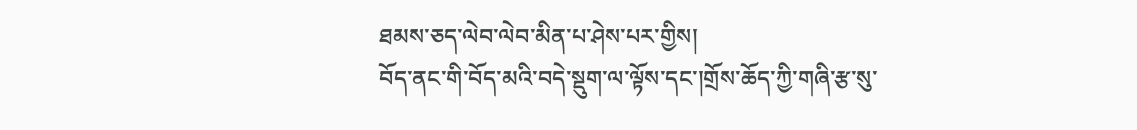ཐམས་ཅད་ལེབ་ལེབ་མིན་པ་ཤེས་པར་གྱིས།
བོད་ནང་གི་བོད་མའི་བདེ་སྡུག་ལ་ལྟོས་དང་།གྲོས་ཆོད་ཀྱི་གཞི་རྩ་སུ་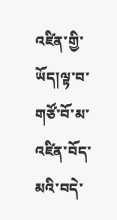འཛིན་གྱི་ཡོད།ལྟ་བ་གཙོ་བོ་མ་འཛིན་བོད་མའི་བདེ་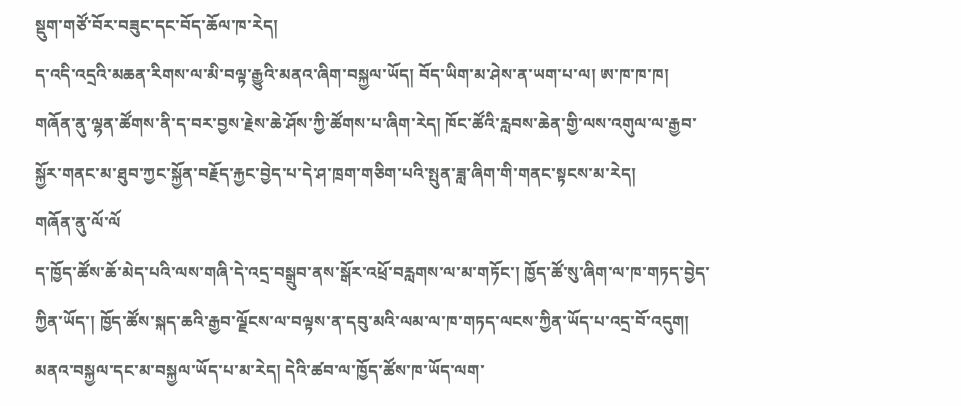སྡུག་གཙོ་བོར་བཟུང་དང་བོད་ཆོལ་ཁ་རེད།
ད་འདི་འདྲའི་མཆན་རིགས་ལ་མི་བལྟ་རྒྱུའི་མནའ་ཞིག་བསྐྱལ་ཡོད། བོད་ཡིག་མ་ཤེས་ན་ཡག་པ་ལ། ཨ་ཁ་ཁ་ཁ།
གཞོན་ནུ་ལྷན་ཚོགས་ནི་ད་བར་བྱས་རྗེས་ཆེ་ཤོས་ཀྱི་ཚོགས་པ་ཞིག་རེད། ཁོང་ཚོའི་རླབས་ཆེན་གྱི་ལས་འགུལ་ལ་རྒྱབ་སྐྱོར་གནང་མ་ཐུབ་ཀྱང་སྐྱོན་བརྗོད་རྐྱང་བྱེད་པ་དེ་ཤ་ཁྲག་གཅིག་པའི་སྤུན་ཟླ་ཞིག་གི་གནང་སྟངས་མ་རེད།
གཞོན་ནུ་ལོ་ལོ
ད་ཁྱོད་ཚོས་ཆོ་མེད་པའི་ལས་གཞི་དེ་འདྲ་བསྒྲུབ་ནས་སྒོར་འཕྲོ་བརླགས་ལ་མ་གཏོང་། ཁྱོད་ཚོ་སུ་ཞིག་ལ་ཁ་གཏད་བྱེད་ཀྱིན་ཡོད་། ཁྱོད་ཚོས་སྐད་ཆའི་རྒྱབ་ལྗོངས་ལ་བལྟས་ན་དབུ་མའི་ལམ་ལ་ཁ་གཏད་ལངས་ཀྱིན་ཡོད་པ་འདྲ་བོ་འདུག། མནའ་བསྐྱལ་དང་མ་བསྐྱལ་ཡོད་པ་མ་རེད། དེའི་ཚབ་ལ་ཁྱོད་ཚོས་ཁ་ཡོད་ལག་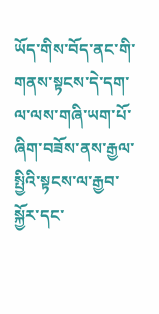ཡོད་གིས་བོད་ནང་གི་གནས་སྟངས་དེ་དག་ལ་ལས་གཞི་ཡག་པོ་ཞིག་བཟོས་ནས་རྒྱལ་སྤྱིའི་སྟངས་ལ་རྒྱབ་སྐྱོར་དང་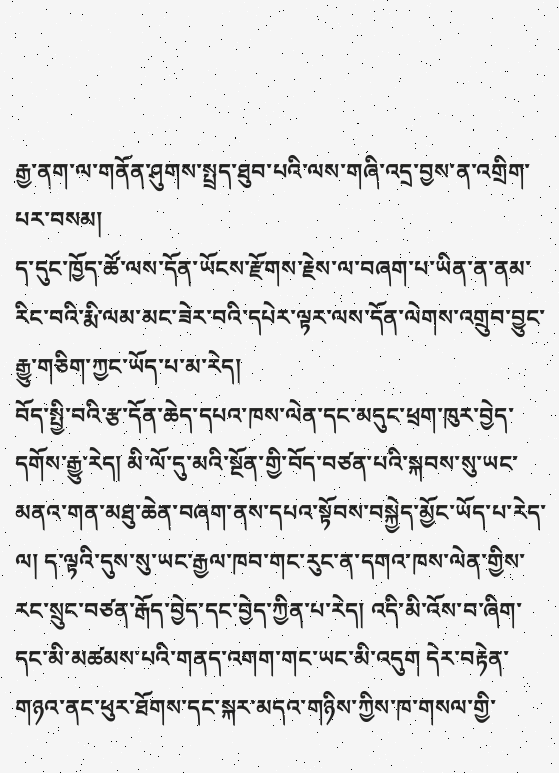རྒྱ་ནག་ལ་གནོན་ཤུགས་སྤྲད་ཐུབ་པའི་ལས་གཞི་འདྲ་བྱས་ན་འགྲིག་པར་བསམ།
ད་དུང་ཁྱོད་ཚོ་ལས་དོན་ཡོངས་རྫོགས་རྗེས་ལ་བཞག་པ་ཡིན་ན་ནམ་རིང་བའི་རྨི་ལམ་མང་ཟེར་བའི་དཔེར་ལྟར་ལས་དོན་ལེགས་འགྲུབ་བྱུང་རྒྱུ་གཅིག་ཀྱང་ཡོད་པ་མ་རེད།
བོད་སྤྱི་བའི་རྩ་དོན་ཆེད་དཔའ་ཁས་ལེན་དང་མདུང་ཕྲག་ཁུར་བྱེད་དགོས་རྒྱུ་རེད། མི་ལོ་དུ་མའི་སྔོན་གྱི་བོད་བཙན་པའི་སྐབས་སུ་ཡང་མནའ་གན་མཐུ་ཆེན་བཞག་ནས་དཔའ་སྟོབས་བསྐྱེད་མྱོང་ཡོད་པ་རེད་ལ། ད་ལྟའི་དུས་སུ་ཡང་རྒྱལ་ཁབ་གང་རུང་ན་དགའ་ཁས་ལེན་གྱིས་རང་སྲུང་བཙན་རྒོད་བྱེད་དང་བྱེད་ཀྱིན་པ་རེད། འདི་མི་འོས་བ་ཞིག་དང་མི་མཚམས་པའི་གནད་འགག་གང་ཡང་མི་འདུག དེར་བརྟེན་གཉའ་ནང་ཕུར་ཐོགས་དང་སྐར་མདའ་གཉིས་ཀྱིས་ཁ་གསལ་གྱི་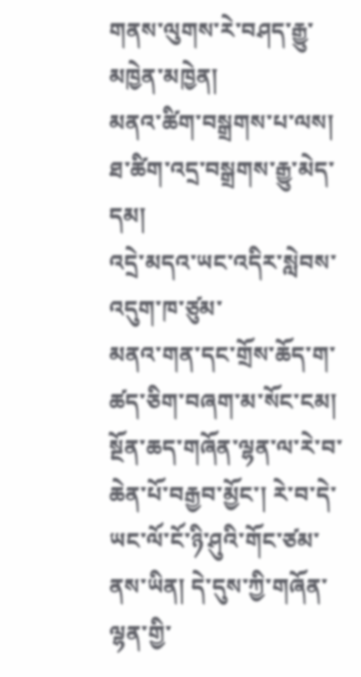གནས་ལུགས་རེ་བཤད་རྒྱུ་མཁྱེན་མཁྱེན།
མནའ་ཚིག་བསྒྲགས་པ་ལས། ཐ་ཚིག་འདྲ་བསྒྲགས་རྒྱུ་མེད་དམ།
འདྲེ་མདའ་ཡང་འདིར་སླེབས་འདུག་ཁ་ཙུམ་
མནའ་གན་དང་གྲོས་ཆོད་ག་ཚད་ཅིག་བཞག་མ་སོང་ངམ།
སྔོན་ཆད་གཞོན་ལྷན་ལ་རེ་བ་ཆེན་པོ་བརྒྱབ་མྱོང་། རེ་བ་དེ་ཡང་ལོ་ངོ་ཉི་ཤུའི་གོང་ཙམ་ནས་ཡིན། དེ་དུས་ཀྱི་གཞོན་ལྷན་གྱི་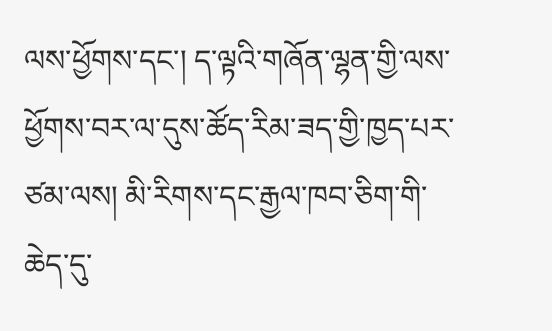ལས་ཕྱོགས་དང་། ད་ལྟའི་གཞོན་ལྷན་གྱི་ལས་ཕྱོགས་བར་ལ་དུས་ཚོད་རིམ་ཟད་གྱི་ཁྱད་པར་ཙམ་ལས། མི་རིགས་དང་རྒྱལ་ཁབ་ཅིག་གི་ཆེད་དུ་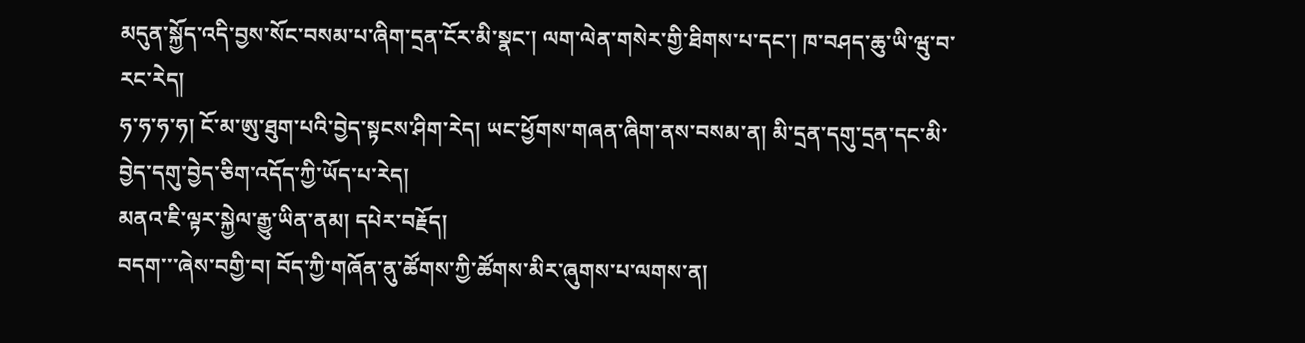མདུན་སྐྱོད་འདི་བྱས་སོང་བསམ་པ་ཞིག་དྲན་ངོར་མི་སྣང་། ལག་ལེན་གསེར་གྱི་ཐིགས་པ་དང་། ཁ་བཤད་ཆུ་ཡི་ཝུ་བ་རང་རེད།
ཧ་ཧ་ཧ་ཧ། ངོ་མ་ཨུ་ཐུག་པའི་བྱེད་སྟངས་ཤིག་རེད། ཡང་ཕྱོགས་གཞན་ཞིག་ནས་བསམ་ན། མི་དྲན་དགུ་དྲན་དང་མི་བྱེད་དགུ་བྱེད་ཅིག་འདོད་ཀྱི་ཡོད་པ་རེད།
མནའ་ཇི་ལྟར་སྐྱེལ་རྒྱུ་ཡིན་ནམ། དཔེར་བརྗོད།
བདག་་་ཞེས་བགྱི་བ། བོད་ཀྱི་གཞོན་ནུ་ཚོགས་ཀྱི་ཚོགས་མིར་ཞུགས་པ་ལགས་ན།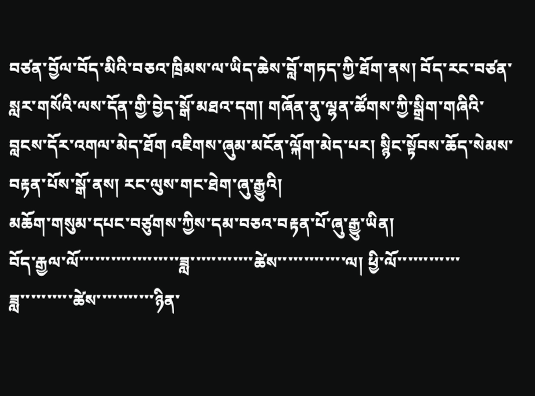བཙན་བྱོལ་བོད་མིའི་བཅའ་ཁྲིམས་ལ་ཡིད་ཆེས་བློ་གཏད་ཀྱི་ཐོག་ནས། བོད་རང་བཙན་སླར་གསོའི་ལས་དོན་གྱི་བྱེད་སྒོ་མཐའ་དག། གཞོན་ནུ་ལྷན་ཚོགས་ཀྱི་སྒྲིག་གཞིའི་བླངས་དོར་འགལ་མེད་ཐོག འཇིགས་ཞུམ་མངོན་ལྐོག་མེད་པར། སྙིང་སྟོབས་ཆོད་སེམས་བརྟན་པོས་སྒོ་ནས། རང་ལུས་གང་ཐེག་ཞུ་རྒྱུའི།
མཆོག་གསུམ་དཔང་བཙུགས་ཀྱིས་དམ་བཅའ་བརྟན་པོ་ཞུ་རྒྱུ་ཡིན།
བོད་རྒྱལ་ལོ་་་་་་་་་་་་་་་་་་་ཟླ་་་་་་་་་་་་ཚེས་་་་་་་་་་་་་ལ། ཕྱི་ལོ་་་་་་་་་་་་ཟླ་་་་་་་་་་ཚེས་་་་་་་་་་་ཉིན་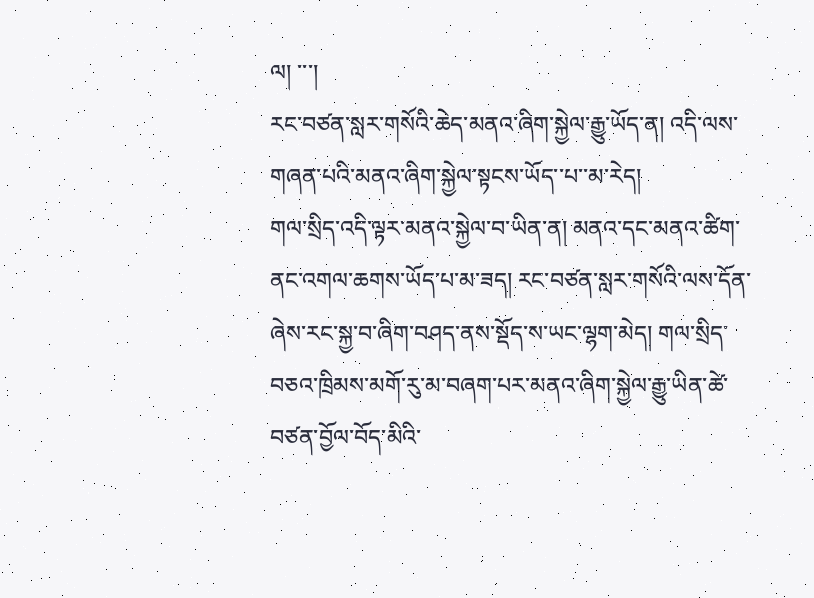ལ། ་་་།
རང་བཙན་སླར་གསོའི་ཆེད་མནའ་ཞིག་སྐྱེལ་རྒྱུ་ཡོད་ན། འདི་ལས་གཞན་པའི་མནའ་ཞིག་སྐྱེལ་སྟངས་ཡོད་་པ་་མ་རེད།
གལ་སྲིད་འདི་ལྟར་མནའ་སྐྱེལ་བ་ཡིན་ན། མནའ་དང་མནའ་ཚིག་ནང་འགལ་ཆགས་ཡོད་པ་མ་ཟད། རང་བཙན་སླར་གསོའི་ལས་དོན་ཞེས་རང་སྐྱ་བ་ཞིག་བཤད་ནས་སྡོད་ས་ཡང་ལྷག་མེད། གལ་སྲིད་བཅའ་ཁྲིམས་མགོ་རུ་མ་བཞག་པར་མནའ་ཞིག་སྐྱེལ་རྒྱུ་ཡིན་ཚེ་བཙན་བྱོལ་བོད་མིའི་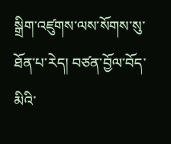སྒྲིག་འཛུགས་ལས་སོགས་སུ་ཐོན་པ་རེད། བཙན་བྱོལ་བོད་མིའི་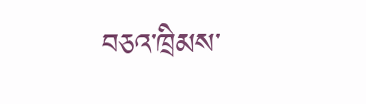བཅའ་ཁྲིམས་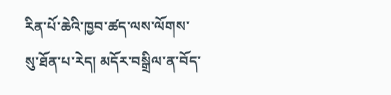རིན་པོ་ཆེའི་ཁྱབ་ཚད་ལས་ལོགས་སུ་ཐོན་པ་རེད། མདོར་བསྒྲིལ་ན་བོད་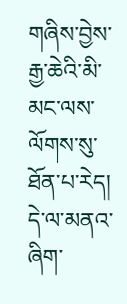གཞིས་བྱེས་རྒྱ་ཆེའི་མི་མང་ལས་ལོགས་སུ་ཐོན་པ་རེད།
དེ་ལ་མནའ་ཞིག་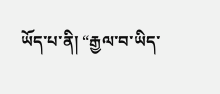ཡོད་པ་ནི། “རྒྱལ་བ་ཡིད་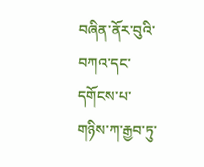བཞིན་ནོར་བུའི་བཀའ་དང་དགོངས་པ་གཉིས་ཀ་རྒྱབ་ཏུ་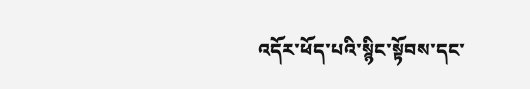འདོར་ཕོད་པའི་སྙིང་སྟོབས་དང་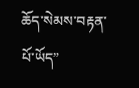ཆོད་སེམས་བརྟན་པོ་ཡོད”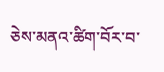ཅེས་མནའ་ཚིག་བོར་བ་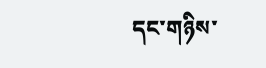དང་གཉིས་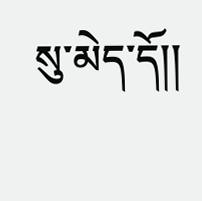སུ་མེད་དོ།།